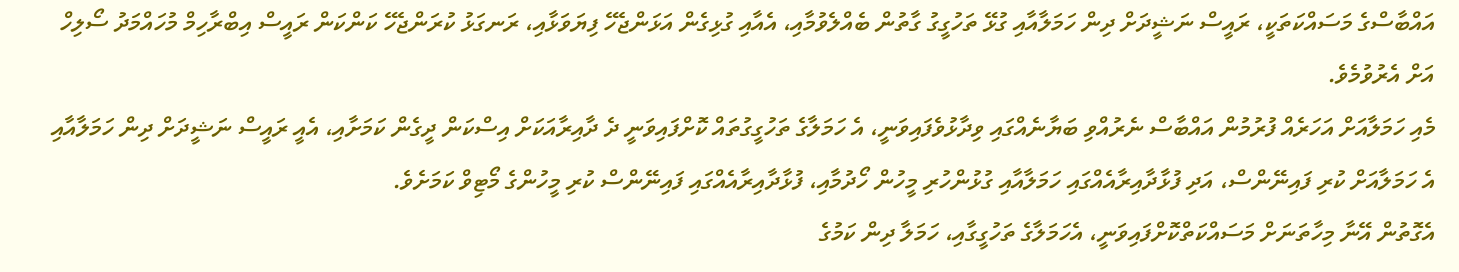އައްބާސްގެ މަސައްކަތަކީ، ރައީސް ނަޝީދަށް ދިން ހަމަލާއާއި ގުޅޭ ތަހުގީގު ގާތުން ބެއްލެވުމާއި، އެއާއި ގުޅިގެން އަޅަންޖެހޭ ފިޔަވަޅާއި، ރަނގަޅު ކުރަންޖެހޭ ކަންކަން ރައީސް އިބްރާހިމް މުހައްމަދު ސޯލިހް އަށް އެރުވުމެވެ.
މެއި ހަމަލާއަށް އަހަރެއް ފުރުމުން އައްބާސް ނެރުއްވި ބަޔާނެއްގައި ވިދާޅުވެފައިވަނީ، އެ ހަމަލާގެ ތަހުގީގުތައް ކޮށްފައިވަނީ ދެ ދާއިރާއަކަށް އިސްކަން ދީގެން ކަމަށާއި، އެއީ ރައީސް ނަޝީދަށް ދިން ހަމަލާއާއި އެ ހަމަލާއަށް ކުރި ފައިނޭންސް، އަދި ފުޅާދާއިރާއެއްގައި ހަމަލާއާއި ގުޅުންހުރި މީހުން ހޯދުމާއި، ފުޅާދާއިރާއެއްގައި ފައިނޭންސް ކުރި މީހުންގެ މޯޓިވް ކަމަށެވެ.
އެގޮތުން އޭނާ މިހާތަނަށް މަސައްކަތްކޮށްފައިވަނީ، އެހަމަލާގެ ތަހުގީގާއި، ހަމަލާ ދިން ކަމުގެ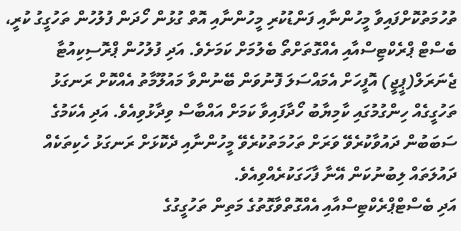ތުހުމަތުކޮށްފައިވާ މީހުންނާއި ފަންޑުކުރި މީހުންނާއި އޮތް ގުޅުން ހޯދަން ފުލުހުން ތަހުގީގު ކުރީ، ބެސްޓް ޕްރެކްޓިސްއާއި އެއްގޮތަށްތޯ ބެލުމަށް ކަމަށެވެ. އަދި ފުލުހުން ޕްރޮސިކިއުޓާ ޖެނަރަލް(ޕީޖީ) އޮފީހަށް އެމައްސަލަ ފޮނުވަން ބޭނުންވާ މައުލޫމާތު އެއްކޮށް ރަނގަޅު ތަހުގީގެއް ހިންގުމުގައި ކާމިޔާބު ހޯދާފައިވާ ކަމަށް އައްބާސް ވިދާޅުވިއެވެ. އަދި އެކަމުގެ ސަބަބުން ދައުވާކުރެވޭ ވަރަށް ތަހުމަތުކުރެވޭ މީހުންނާއި ދެކޮޅަށް ރަނގަޅު ހެކިތަކެއް ދައުލަތައް ލިބުނުކަން އޭނާ ފާހަގަކުރެއްވިއެވެ.
އަދި ބެސްޓްޕްރެކްޓިސްއާއި އެއްގޮތްވާގޮތުގެ މަތިން ތަހުގީގުގެ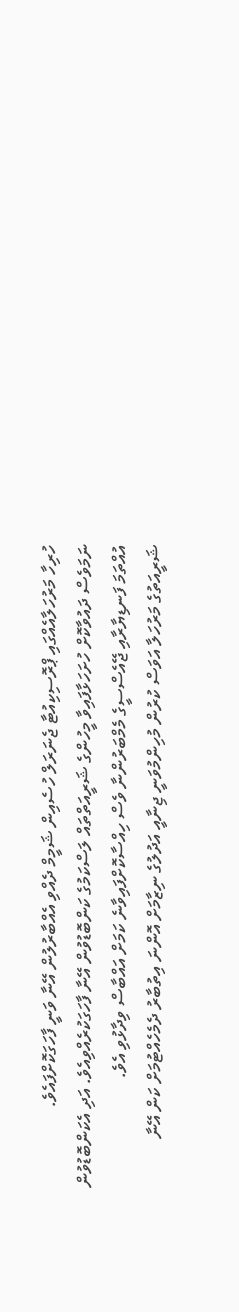ހުރިހާ މަރުހަލާއެއްގައި ޕްރޮސިކިއުޓާ ޖެނަރަލް ހުސެއިން ޝަމީމް ދެއްވި އެއްބާރުލުން އޭނާ ވަނީ ފާހަގަކޮށްފައެވެ.
ނަމަވެސް ދައުވާކޮށް ހުށަހަޅާފައިވާ މީހުންގެ ޝަރީއަތްތައް ލަސްކަމުގެ ކަންބޮޑުވުން އޭނާ ފާހަގަކުރެއްވިއެވެ. އަދި އެކަންބޮޑުވުން އުއްތަމަ ފަނޑިޔާރާއި ޖޭއެސްސީގެ މެމްބަރުންނާ ވެސް ހިއްސާކޮށްފައިވާނެ ކަމަށް އައްބާސް ވިދާޅުވި އެވެ.
ޝަރީއަތުގެ މަރުހަލާ އަވަސް ކުރުން މުހިންމުވަނީ ޖިނާއީ އަދުލުގެ ނިޒާމަށް އޮންނަ އިތުބާރު ދެމެހެއްޓުމަށް ކަން އޭނާ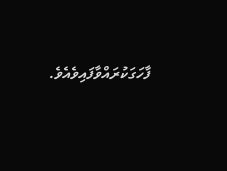ފާހަގަކުރައްވާފައިވެއެވެ.